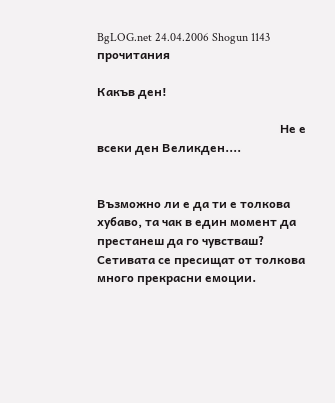BgLOG.net 24.04.2006 Shogun 1143 прочитания

Какъв ден!

                                                             Не е всеки ден Великден....


Възможно ли е да ти е толкова хубаво, та чак в един момент да престанеш да го чувстваш? Сетивата се пресищат от толкова много прекрасни емоции.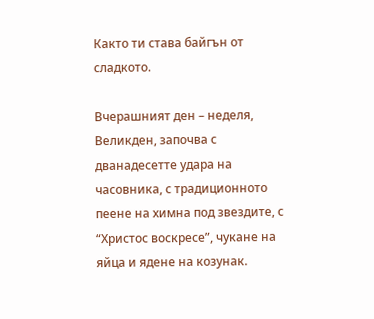Както ти става байгън от сладкото.

Вчерашният ден – неделя, Великден, започва с дванадесетте удара на часовника, с традиционното пеене на химна под звездите, с “Христос воскресе”, чукане на яйца и ядене на козунак.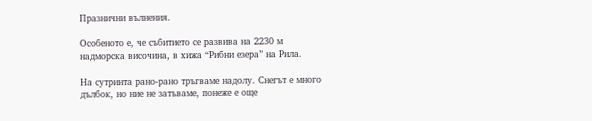Празнични вълнения.

Особеното е, че събитието се развива на 2230 м надморска височина, в хижа “Рибни езера” на Рила.

На сутринта рано-рано тръгваме надолу. Снегът е много дълбок, но ние не затъваме, понеже е още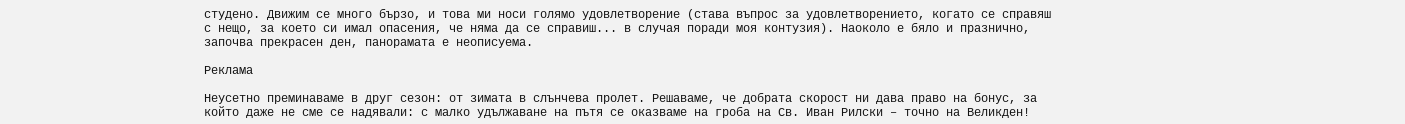студено. Движим се много бързо, и това ми носи голямо удовлетворение (става въпрос за удовлетворението, когато се справяш с нещо, за което си имал опасения, че няма да се справиш... в случая поради моя контузия). Наоколо е бяло и празнично, започва прекрасен ден, панорамата е неописуема.

Реклама

Неусетно преминаваме в друг сезон: от зимата в слънчева пролет. Решаваме, че добрата скорост ни дава право на бонус, за който даже не сме се надявали: с малко удължаване на пътя се оказваме на гроба на Св. Иван Рилски – точно на Великден!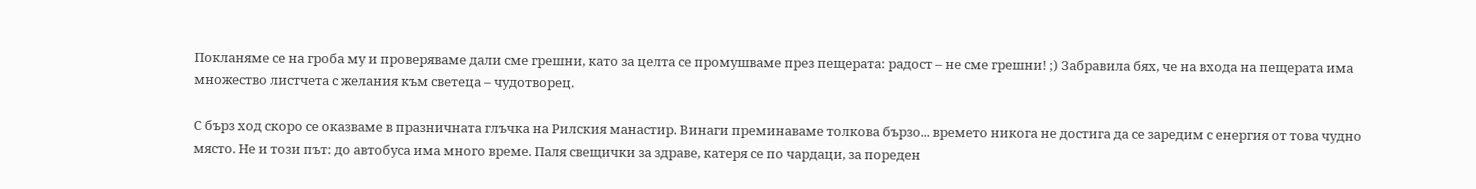Покланяме се на гроба му и проверяваме дали сме грешни, като за целта се промушваме през пещерата: радост – не сме грешни! ;) Забравила бях, че на входа на пещерата има множество листчета с желания към светеца – чудотворец.

С бърз ход скоро се оказваме в празничната глъчка на Рилския манастир. Винаги преминаваме толкова бързо... времето никога не достига да се заредим с енергия от това чудно място. Не и този път: до автобуса има много време. Паля свещички за здраве, катеря се по чардаци, за пореден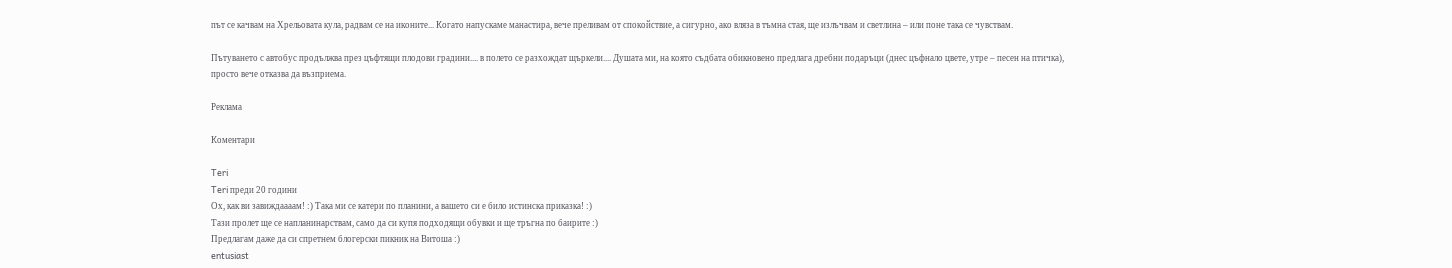път се качвам на Хрельовата кула, радвам се на иконите... Когато напускаме манастира, вече преливам от спокойствие, а сигурно, ако вляза в тъмна стая, ще излъчвам и светлина – или поне така се чувствам.

Пътуването с автобус продължва през цъфтящи плодови градини.... в полето се разхождат щъркели.... Душата ми, на която съдбата обикновено предлага дребни подаръци (днес цъфнало цвете, утре – песен на птичка), просто вече отказва да възприема.

Реклама

Коментари

Teri
Teri преди 20 години
Ох, как ви завиждаааам! :) Така ми се катери по планини, а вашето си е било истинска приказка! :)
Тази пролет ще се напланинарствам, само да си купя подходящи обувки и ще тръгна по баирите :)
Предлагам даже да си спретнем блогерски пикник на Витоша :)
entusiast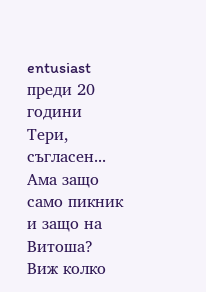entusiast преди 20 години
Тери, съгласен... Ама защо само пикник и защо на Витоша? Виж колко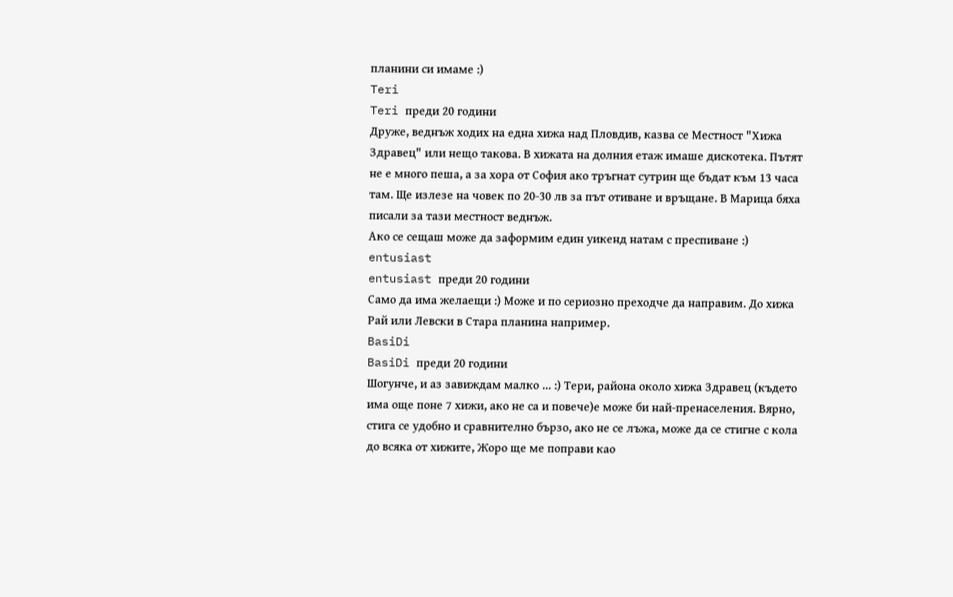планини си имаме :)
Teri
Teri преди 20 години
Друже, веднъж ходих на една хижа над Пловдив, казва се Местност "Хижа Здравец" или нещо такова. В хижата на долния етаж имаше дискотека. Пътят не е много пеша, а за хора от София ако тръгнат сутрин ще бъдат към 13 часа там. Ще излезе на човек по 20-30 лв за път отиване и връщане. В Марица бяха писали за тази местност веднъж.
Ако се сещаш може да заформим един уикенд натам с преспиване :)
entusiast
entusiast преди 20 години
Само да има желаещи :) Може и по сериозно преходче да направим. До хижа Рай или Левски в Стара планина например.
BasiDi
BasiDi преди 20 години
Шогунче, и аз завиждам малко ... :) Тери, района около хижа Здравец (където има още поне 7 хижи, ако не са и повече)е може би най-пренаселения. Вярно, стига се удобно и сравнително бързо, ако не се лъжа, може да се стигне с кола до всяка от хижите, Жоро ще ме поправи као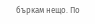бъркам нещо. По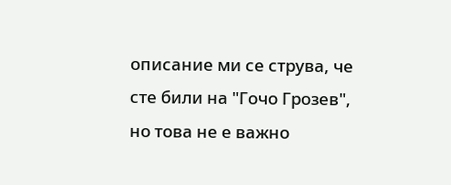описание ми се струва, че сте били на "Гочо Грозев", но това не е важно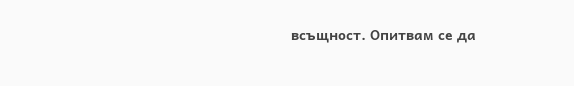всъщност. Опитвам се да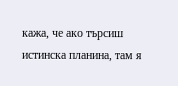кажа, че ако търсиш истинска планина, там я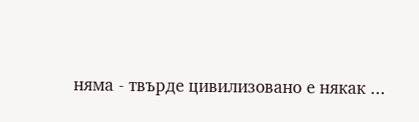няма - твърде цивилизовано е някак ...